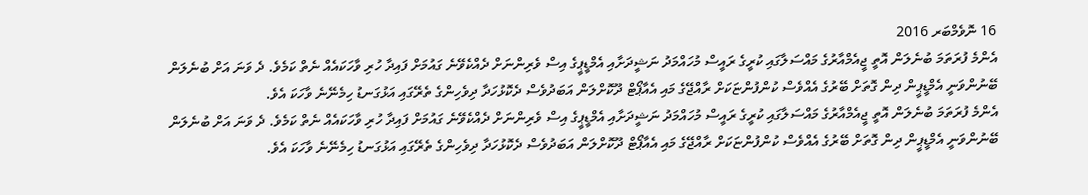16 ނޮވެމްބަރ 2016
އެންމެ ފުރަތަމަ ބުނެލަން އޮތީ ޖީއެމްއާރުގެ މައްސަލާގައި ކުރީގެ ރައީސް މުހައްމަދު ނަޝީދަށާއި އެމްޑީޕީގެ އިސް ވެރިންނަށް ދެއްކެވޭނެ ގައުމަށް ފައިދާ ހުރި ވާހަކައެއް ނެތް ކަމެވެ. ދެ ވަނަ އަށް ބުނެލަން ބޭނުންވަނީ އެމްޑީޕީން ދިން ގޮތަށް ބޭރުގެ އެއްވެސް ކުންފުންޏަކަށް ރާއްޖޭގެ މައި އެއާޕޯޓް ދޫކޮށްލަން އަބަދުވެސް ދެކޮޅުހަދާ ދިވެހިންގެ ތެރޭގައި އަޅުގަނޑު ހިމެނޭނެ ވާހަކަ އެވެ.
އެންމެ ފުރަތަމަ ބުނެލަން އޮތީ ޖީއެމްއާރުގެ މައްސަލާގައި ކުރީގެ ރައީސް މުހައްމަދު ނަޝީދަށާއި އެމްޑީޕީގެ އިސް ވެރިންނަށް ދެއްކެވޭނެ ގައުމަށް ފައިދާ ހުރި ވާހަކައެއް ނެތް ކަމެވެ. ދެ ވަނަ އަށް ބުނެލަން ބޭނުންވަނީ އެމްޑީޕީން ދިން ގޮތަށް ބޭރުގެ އެއްވެސް ކުންފުންޏަކަށް ރާއްޖޭގެ މައި އެއާޕޯޓް ދޫކޮށްލަން އަބަދުވެސް ދެކޮޅުހަދާ ދިވެހިންގެ ތެރޭގައި އަޅުގަނޑު ހިމެނޭނެ ވާހަކަ އެވެ.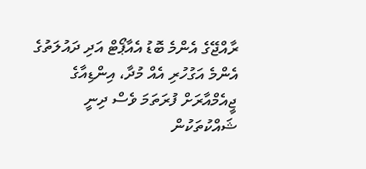ރާއްޖޭގެ އެންމެ ބޮޑު އެއާޕޯޓް އަދި ދައުލަތުގެ އެންމެ އަގުހުރި އެއް މުދާ، އިންޑިއާގެ ޖީއެމްއާރަށް ފުރަތަމަ ވެސް ދިނީ ޝައްކުތަކުން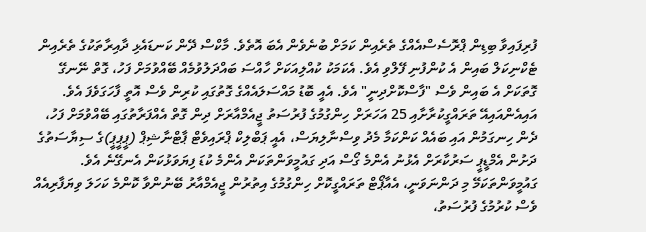ފުރިފައިވާ ބިޑިން ޕްރޮސެސްއެއްގެ ތެރެއިން ކަމަށް ބުނެވެން އެބަ އޮތެވެ. މާކްސް ދޭން ކަނޑައެޅި ދާއިރާތަކުގެ ތެރެއިން ޓެކްނިކަލް ބައިން އެ ކުންފުނި ފޭލްވި އެވެ. އެކަމަކު ކުއްލިއަކަށް ހާއްސަ ބައްދަލުވުމެއް ބޭއްވުމަށް ފަހު، ގޮތް ނޭނގޭ ގޮތަކަށް އެ ބައިން ވެސް "ފާސްކޮށްދިނީ" އެވެ. އެއީ ބޮޑު މައްސަލައެއްގެ ގޮތުގައި ކުރިން ވެސް އޮތީ ފާހަގަވެފަ އެވެ.
އައިއެންއައިއޭ ތަރައްގީކުރާށާއި 25 އަހަރަށް ހިންގުމުގެ ފުރުސަތު ޖީއެމްއާރަށް ދިން ގޮތް އެއްފަރާތުގައި ބޭއްވުމަށް ފަހު، ދެން ހިނގަމުން އައި ބައެއް ކަންކަމާ މެދު ވިސްނާލިޔަސް، އެއީ ޕަބްލިކް ޕްރައިވެޓް ޕާޓްނާޝިޕް (ޕީޕީޕީ)ގެ ސިޔާސަތުގެ ދަށުން އެމްޑީޕީ ސަރުކާރަށް އެޅުނު އެންމެ ގޯސް އަދި ގައުމީވަންތަކަން އެންމެ ކުޑަ ފިޔަވަޅުކަން އެނގޭނެ އެވެ. ގައުމީވަންތަކަމޭ މި ދަންނަވަނީ، އެއާޕޯޓް ތަރައްގީކޮށް ހިންގުމުގެ އިތުރުން ޖީއެމްއާރު ބޭނުންވާ ކޮންމެ ކަހަލަ ވިޔަފާރިއެއް ވެސް ކުރުމުގެ ފުރުސަތު،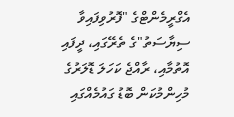އެގްރީމެންޓްގެ "ފޮރުވިފައިވާ ސިޔާސަތު"ގެ ތެރޭގައި، ދީފައި އޮތުމާއި، ރާއްޖެ ކަހަލަ ޑޮލަރުގެ މުހިންމުކަން ބޮޑު ގައުމެއްގައި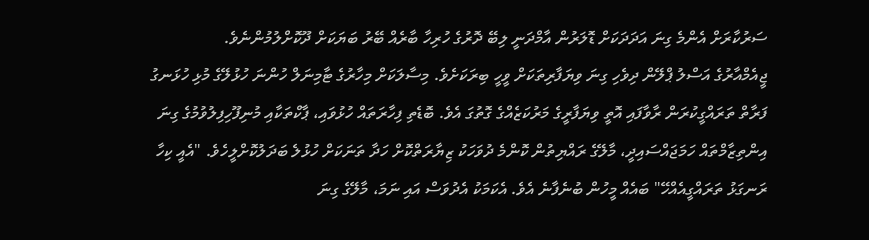ސަރުކާރަށް އެންމެ ގިނަ އަދަދަކަށް ޑޮލަރުން އާމްދަނީ ލިބޭ ދޮރުގެ ހުރިހާ ބާރެއް ބޭރު ބަޔަކަށް ދޫކޮށްލުމުންނެވެ.
ޖީއެމްއާރުގެ އަސްލު ޕްލޭން ދިވެހި ގިނަ ވިޔަފާރިތަކަށް ވީހީ ބިރަކަށެވެ. މިސާލަކަށް މިހާރުގެ ޓާމިނަލް ހުންނަ ހުޅުލޭގެ މުޅި ހުޅަނގު ފަރާތް ތަރައްގީކުރަން ރާވާފައި އޮތީ ވިޔަފާރީގެ މަރުކަޒެއްގެ ގޮތުގަ އެވެ. ބޮޑެތި ފިހާރަތައް ހުޅުވައި، ޕާކްތަކާއި މުނިފޫހިފިލުވުމުގެ ގިނަ އިންތިޒާމްތައް ހަމަޖައްސައިދީ، މާލޭގެ ރައްޔިތުން ކޮންމެ ދުވަހަކު ޒިޔާރަތްކޮށް ހަދާ ތަނަކަށް ހުޅުލެ ބަދަލުކޮށްލީހެވެ. "އެއީ ކިހާ ރަނގަޅު ތަރައްގީއެއްހޭ" ބައެއް މީހުން ބުނެފާނެ އެވެ. އެކަމަކު އެދުވަސް އައި ނަމަ، މާލޭގެ ގިނަ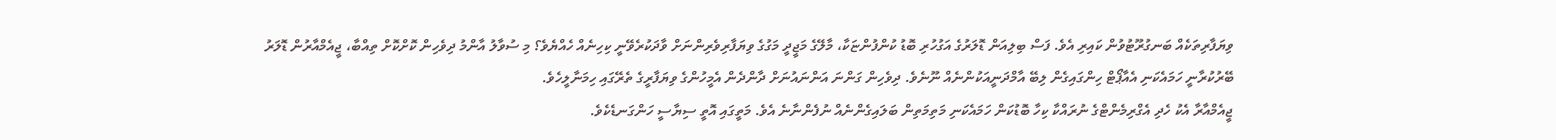ވިޔަފާރިތަކެއް ބަނގުރޫޓުވުން ކައިރި އެވެ. ފަސް ބިލިއަން ޑޮލަރުގެ އަގުހުރި ބޮޑު ކުންފުންޏަކާ، މާލޭގެ މަޖީދީ މަގުގެ ވިޔަފާރިވެރިންނަށް ވާދަކުރެވޭނީ ކިހިނެއް ހެއްޔެވެ؟ މި ސުވާލު އާންމު ދިވެހިން ކޮށްކޮށް ތިއްބާ، ޖީއެމްއާރުން ޑޮލަރު ބޭރުކުރާނީ ހަމައެކަނި އެއާޕޯޓް ހިންގައިގެން ލިބޭ އާމްދަނީއަކުންނެއް ނޫނެވެ. ދިވެހިން ގަންނަ އަންނައުނަށް ދާންދެން އެމީހުންގެ ވިޔަފާރީގެ ތެރޭގައި ހިމަނާލީހެވެ.
ޖީއެމްއާރާ އެކު ހެދި އެގްރިމެންޓްގެ ނުރައްކާ ކިހާ ބޮޑުކަން ހަމައެކަނި މަތިމަތިން ބަލައިގެންނެއް ނުފެންނާނެ އެވެ. މަތީގައި އޮތީ ސިޔާސީ ހަންގަނޑެކެވެ.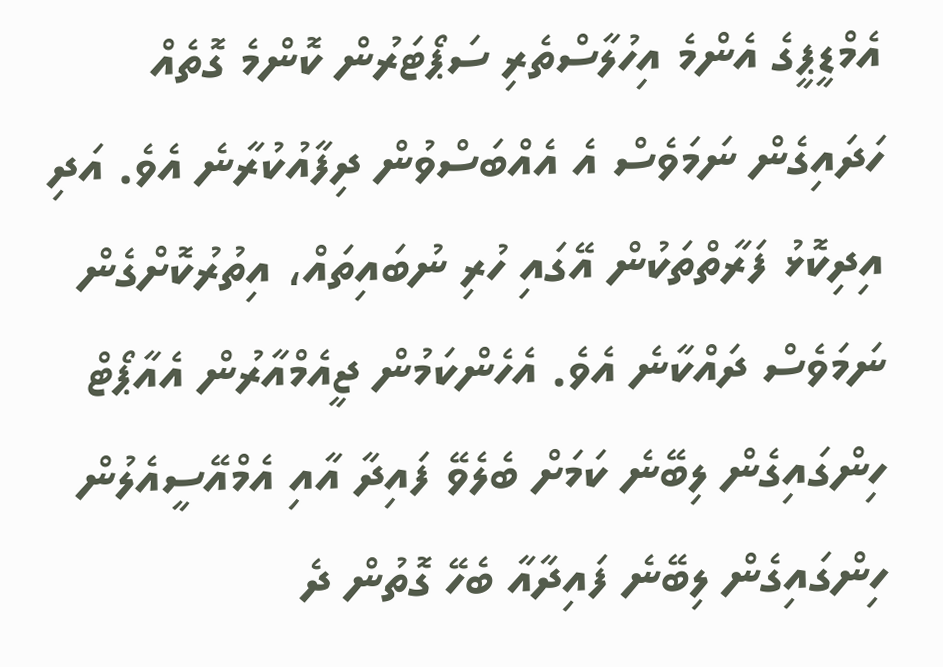އެމްޑީޕީގެ އެންމެ އިހުލާސްތެރި ސަޕޯޓަރުން ކޮންމެ ގޮތެއް ހަދައިގެން ނަމަވެސް އެ އެއްބަސްވުން ދިފާއުކުރާނެ އެވެ. އަދި އިދިކޮޅު ފަރާތްތަކުން އޭގައި ހުރި ނުބައިތައް، އިތުރުކޮށްގެން ނަމަވެސް ދައްކާނެ އެވެ. އެހެންކަމުން ޖީއެމްއާރުން އެއާޕޯޓް ހިންގައިގެން ލިބޭނެ ކަމަށް ބެލެވޭ ފައިދާ އާއި އެމްއޭސީއެލުން ހިންގައިގެން ލިބޭނެ ފައިދާއާ ބެހޭ ގޮތުން ދެ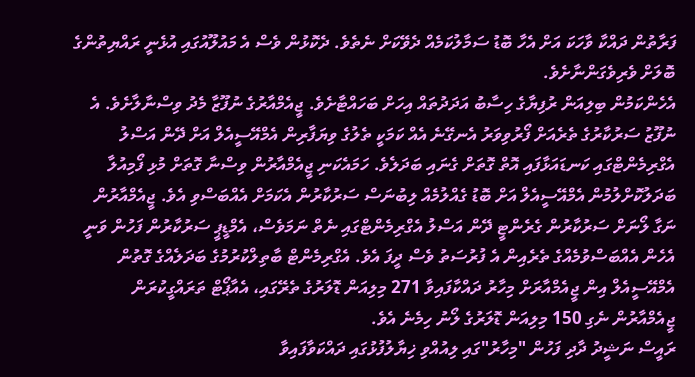ފަރާތުން ދައްކާ ވާހަކަ އަށް އެހާ ބޮޑު ސަމާލުކަމެއް ދެވޭކަށް ނެތެވެ. ދެކޮޅުން ވެސް އެ މައުލޫއުގައި އުޅެނީ ރައްޔިތުންގެ ބޮލަށް ވެރިވެގަންނާށެވެ.
އެހެންކަމުން ބިލިއަން ރުފިޔާގެ ހިސާބު އަދަދުތައް އިހަށް ބަހައްޓާށެވެ. ޖީއެމްއާރުގެ ނުފޫޒާ މެދު ވިސްނާލާށެވެ. އެ ނުފޫޒު ސަރުކާރުގެ ތެރެއަށް ފޯރުވިވަރު އެނގޭނެ އެއް ކަމަކީ ތެލުގެ ވިޔަފާރިން އެމްއޭސީއެލް އަށް ދޭން އަސްލު އެގްރިމެންޓްގައި ކަނޑައަޅާފައި އޮތް ގޮތަށް ގެނައި ބަދަލެވެ. ހަމައެކަނި ޖީއެމްއާރުން ވިސްނާ ގޮތަށް މުޅި ފޯމިއުލާ ބަދަލުކޮށްލުމުން އެމްއޭސީއެލް އަށް ބޮޑު ގެއްލުމެއް ލިބުނަސް ސަރުކާރުން އެކަމަށް އެއްބަސްވި އެވެ. ޖީއެމްއާރުން ނަގާ ލޯނަށް ސަރުކާރުން ގެރެންޓީ ދޭން އަސްލު އެގްރިމެންޓްގައި ނެތް ނަމަވެސް، އެމްޑީޕީ ސަރުކާރުން ފަހުން ވަނީ އެހެން އެއްބަސްވުމެއްގެ ތެރެއިން އެ ފުރުސަތު ވެސް ދީފަ އެވެ. އެގްރިމެންޓް ބާތިލްކުރުމުގެ ބަދަލެއްގެ ގޮތުން އެމްއޭސީއެލް އިން ޖީއެމްއާރަށް މިހާރު ދައްކާފައިވާ 271 މިލިއަން ޑޮލަރުގެ ތެރޭގައި، އެއާޕޯޓް ތަރައްގީކުރަން ޖީއެމްއާރުން ނެގި 150 މިލިއަން ޑޮލަރުގެ ލޯނު ހިމެނެ އެވެ.
ރައީސް ނަޝީދު ދާދި ފަހުން "މިހާރު"ގައި ލިއުއްވި ޚިޔާލުފުޅުގައި ދައްކަވާފައިވާ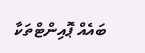ބައެއް ޕޮއިންޓްތަކާ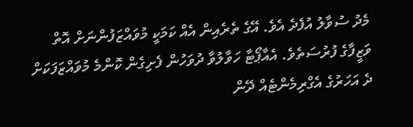މެދު ސުވާލު އުފެދެ އެވެ. އޭގެ ތެރެއިން އެއް ކަމަކީ މުވައްޒަފުންނަށް އޮތް ވަޒީފާގެ ފުރުސަތެވެ. އެއާޕޯޓާ ހަވާލުވާ ދުވަހުން ފެށިގެން ކޮންމެ މުވައްޒަފަކަށް ދެ އަހަރުގެ އެގްރިމެންޓެއް ދޭން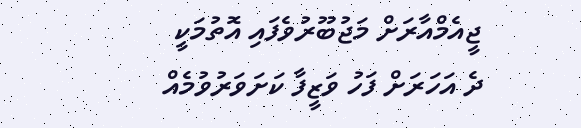ޖީއެމްއާރަށް މަޖުބޫރުވެފައި އޮތުމަކީ ދެ އަހަރަށް ފަހު ވަޒީފާ ކަށަވަރުވުމެއް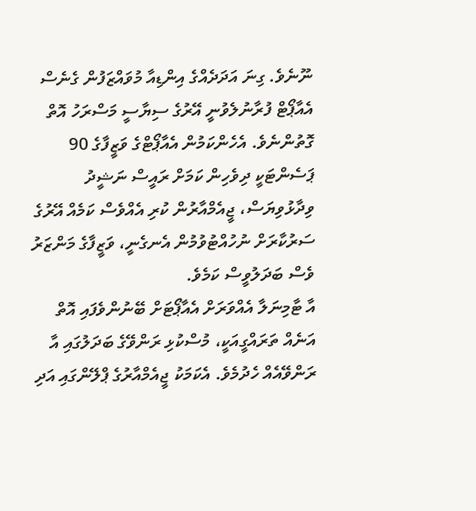ނޫނެވެ. ގިނަ އަދަދެއްގެ އިންޑިއާ މުވައްޒަފުން ގެނެސް އެއާޕޯޓް ފުރާނުލެވުނީ އޭރުގެ ސިޔާސީ މަސްރަހު އޮތް ގޮތުންނެވެ. އެހެންކަމުން އެއާޕޯޓްގެ ވަޒީފާގެ 90 ޕަސެންޓަކީ ދިވެހިން ކަމަށް ރައީސް ނަޝީދު ވިދާޅުވިޔަސް، ޖީއެމްއާރުން ކުރި އެއްވެސް ކަމެއް އޭރުގެ ސަރުކާރަށް ނުހުއްޓުވުމުން އެނގެނީ، ވަޒީފާގެ މަންޒަރު ވެސް ބަދަލުވީސް ކަމެވެ.
އާ ޓާމިނަލާ އެއްވަރަށް އެއާޕޯޓަށް ބޭނުންވެފައި އޮތް އަނެއް ތަރައްގީއަކީ، މުސްކުޅި ރަންވޭގެ ބަދަލުގައި އާ ރަންވޭއެއް ހެދުމެވެ. އެކަމަކު ޖީއެމްއާރުގެ ޕްލޭންގައި އަދި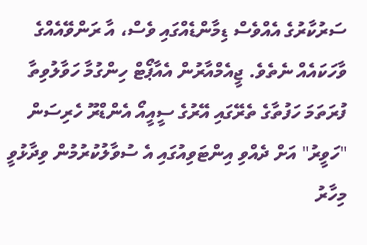ސަރުކާރުގެ އެއްވެސް ޑިމާންޑެއްގައި ވެސް، އާ ރަންވޭއެއްގެ ވާހަކައެއް ނެތެވެ. ޖީއެމްއާރުން އެއާޕޯޓް ހިންގުމާ ހަވާލުވިތާ ފުރަތަމަ ހަފުތާގެ ތެރޭގައި އޭރުގެ ސީއީއޯ އެންޑްރޫ ހެރިސަން "ހަވީރު" އަށް ދެއްވި އިންޓަވިއުގައި އެ ސުވާލުކުރުމުން ވިދާޅުވީ މިހާރު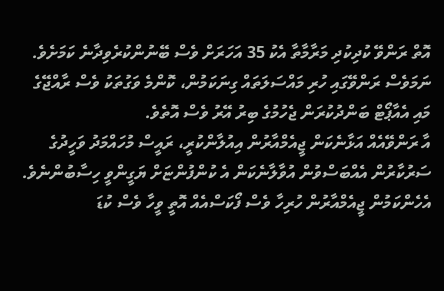އޮތް ރަންވޭ ކުދިކުދި މަރާމާތާ އެކު 35 އަހަރަށް ވެސް ބޭނުންކުރެވިދާނެ ކަމަށެވެ. ނަމަވެސް ރަންވޭގައި ހުރި މައްސަލަތައް ގިނަކަމުން، ކޮންމެ ވަގުތަކު ވެސް ރާއްޖޭގެ މައި އެއާޕޯޓް ބަންދުކުރަން ޖެހުމުގެ ބިރު އޭރު ވެސް އޮތެވެ.
އާ ރަންވޭއެއް އަޅާނެކަން ޖީއެމްއާރުން އިއުލާންކުރީ، ރައީސް މުހައްމަދު ވަހީދުގެ ސަރުކާރުން އެއްބަސްވުން އުވާލާނެކަން އެ ކުންފުންޏަށް ޔަގީންވީ ހިސާބުންނެވެ. އެހެންކަމުން ޖީއެމްއާރުން ހުރިހާ ވެސް ފޯކަސްއެއް އޮތީ ވީހާ ވެސް ކުޑަ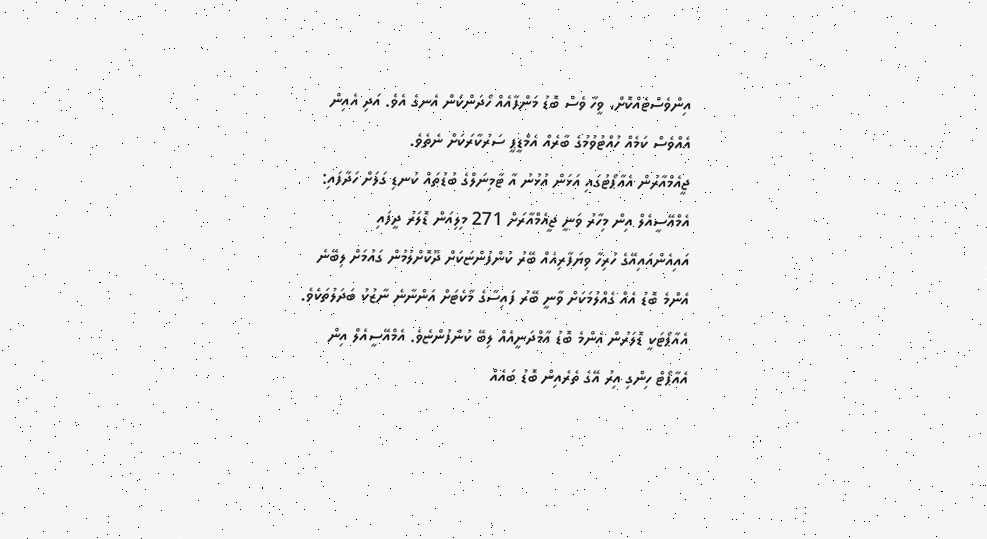އިންވެސްޓެއްކޮށް، ވީހާ ވެސް ބޮޑު މަންފާއެއް ހޯދަންކަން އެނގެ އެވެ. އަދި އެއިން އެއްވެސް ކަމެއް ހުއްޓުވުމުގެ ބާރެއް އެމްޑީޕީ ސަރުކާރަކަށް ނެތެވެ.
ޖީއެމްއާރުން އެއާޕޯޓުގައި އަޅަން އުޅުނު އާ ޓާމިނަލްގެ ބުޑުތައް ކުނޑި ގަލަށް ހަދާފައި: އެމްއޭސީއެލް އިން މިހާރު ވަނީ ޖީއެމްއާރަށް 271 މިލިއަން ޑޮލަރު ދީފައި
އައިއެންއައިއޭގެ ހުރިހާ ވިޔަފާރިއެއް ބޭރު ކުންފުންޏަކަށް ދޫކޮށްލުމުން ގައުމަށް ލިބޭނެ އެންމެ ބޮޑު އެއް ގެއްލުމަކަށް ވާނީ ބޭރު ފައިސާގެ މާކެޓަށް އަންނާނެ ނާޒުކު ބަދަލުތަކެވެ. އެއާޕޯޓަކީ ޑޮލަރުން އެންމެ ބޮޑު އާމްދަނީއެއް ލިބޭ ކުންފުންޏެވެ. އެމްއޭސީއެލް އިން އެއާޕޯޓް ހިންގި އިރު އޭގެ ތެރެއިން ބޮޑު ބައެއް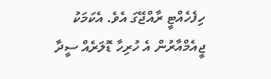ހިފެހެއްޓީ ރާއްޖޭގަ އެވެ. އެކަމަކު ޖީއެމްއާރުން އެ ހުރިހާ ޑޮލަރެއް ސީދާ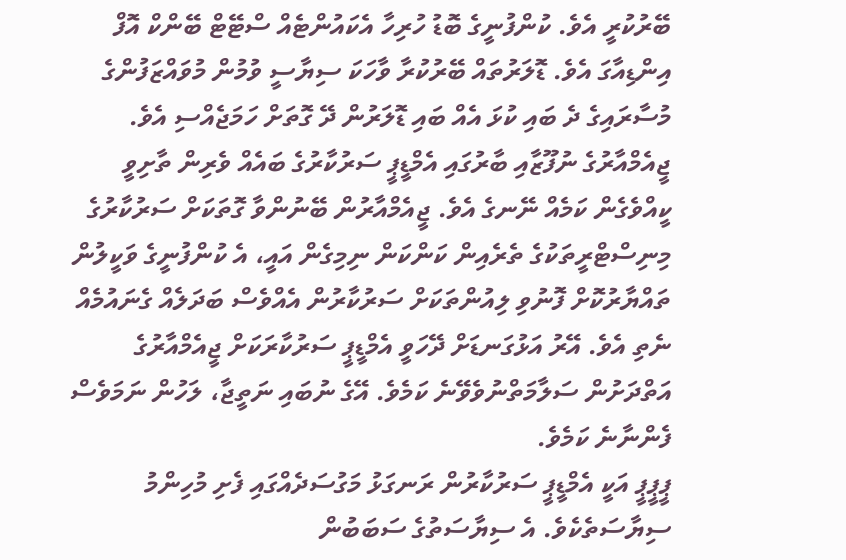ބޭރުކުރީ އެވެ. ކުންފުނީގެ ބޮޑު ހުރިހާ އެކައުންޓެއް ސްޓޭޓް ބޭންކް އޮފް އިންޑިއާގަ އެވެ. ޑޮލަރުތައް ބޭރުކުރާ ވާހަކަ ސިޔާސީ ވުމުން މުވައްޒަފުންގެ މުސާރައިގެ ދެ ބައި ކުޅަ އެއް ބައި ޑޮލަރުން ދޭ ގޮތަށް ހަމަޖެއްސި އެވެ.
ޖީއެމްއާރުގެ ނުފޫޒާއި ބާރުގައި އެމްޑީޕީ ސަރުކާރުގެ ބައެއް ވެރިން ތާށިވީ ކީއްވެގެން ކަމެއް ނޭނގެ އެވެ. ޖީއެމްއާރުން ބޭނުންވާ ގޮތަކަށް ސަރުކާރުގެ މިނިސްޓްރީތަކުގެ ތެރެއިން ކަންކަން ނިމިގެން އައީ، އެ ކުންފުނީގެ ވަކީލުން ތައްޔާރުކޮށް ފޮނުވި ލިއުންތަކަށް ސަރުކާރުން އެއްވެސް ބަދަލެއް ގެނައުމެއް ނެތި އެވެ. އޭރު އަޅުގަނޑަށް ދޭހަވީ އެމްޑީޕީ ސަރުކާރަކަށް ޖީއެމްއާރުގެ އަތްދަށުން ސަލާމަތްނުވެވޭނެ ކަމެވެ. އޭގެ ނުބައި ނަތީޖާ، ލަހުން ނަމަވެސް ފެންނާނެ ކަމެވެ.
ޕީޕީޕީ އަކީ އެމްޑީޕީ ސަރުކާރުން ރަނގަޅު މަގުސަދެއްގައި ފެށި މުހިންމު ސިޔާސަތެކެވެ. އެ ސިޔާސަތުގެ ސަބަބުން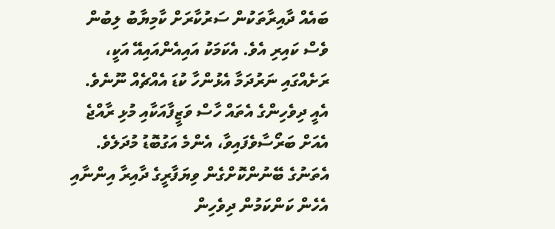ބައެއް ދާއިރާތަކުން ސަރުކާރަށް ކާމިޔާބު ލިބުން ވެސް ކައިރި އެވެ. އެކަމަކު އައިއެންއައިއޭ އަކީ، ރަށެއްގައި ނަރުދަމާ އެޅުންހާ ކުޑަ އެއްޗެއް ނޫނެވެ. އެއީ ދިވެހިންގެ އެތައް ހާސް ވަޒީފާއަކާއި މުޅި ރާއްޖެ އެއަށް ބަރޯސާވެފައިވާ، އެންމެ އަގުބޮޑު މުދަލެވެ. އެތަނުގެ ބޭނުންކޮށްގެން ވިޔަފާރީގެ ދާއިރާ އިންނާއި އެހެން ކަންކަމުން ދިވެހިން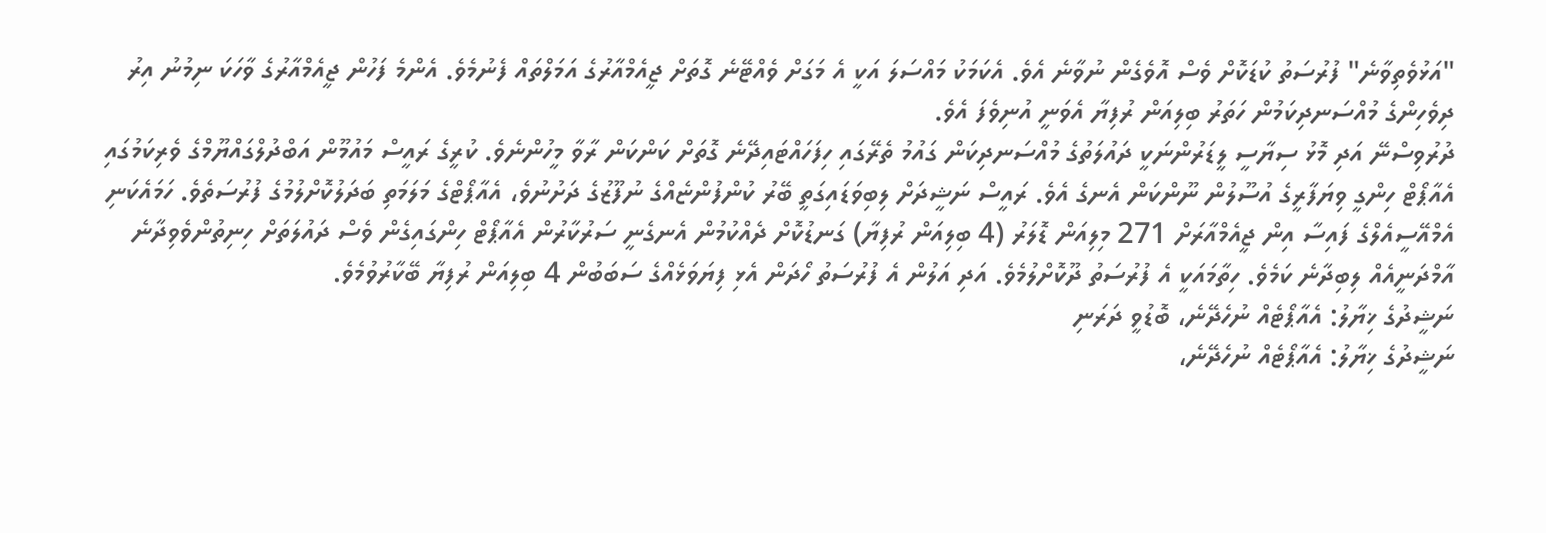"އަޅުވެތިވާނެ" ފުރުސަތު ކުޑަކޮށް ވެސް އޮވެގެން ނުވާނެ އެވެ. އެކަމަކު މައްސަލަ އަކީ އެ މަގަށް ވެއްޓޭނެ ގޮތަށް ޖީއެމްއާރުގެ އަމަލްތައް ފެނުމެވެ. އެންމެ ފަހުން ޖީއެމްއާރުގެ ވާހަކަ ނިމުނު އިރު ދިވެހިންގެ މުއްސަނދިކަމުން ހަތަރު ބިލިއަން ރުފިޔާ އެވަނީ އުނިވެފަ އެވެ.
ދުރުވިސްނޭ އަދި މޮޅު ސިޔާސީ ލީޑަރުންނަކީ ދައުލަތުގެ މުއްސަނދިކަން ގައުމު ތެރޭގައި ހިފަހައްޓައިދޭނެ ގޮތަށް ކަންކަން ރާވާ މީހުންނެވެ. ކުރީގެ ރައީސް މައުމޫން އަބްދުލްގައްޔޫމްގެ ވެރިކަމުގައި އެއާޕޯޓް ހިންގީ ވިޔަފާރީގެ އުސޫލުން ނޫންކަން އެނގެ އެވެ. ރައީސް ނަޝީދަށް ލިބިވަޑައިގަތީ ބޭރު ކުންފުންޏެއްގެ ނުފޫޒުގެ ދަށުނުވެ، އެއާޕޯޓްގެ މަލަމަތި ބަދަލުކޮށްލުމުގެ ފުރުސަތެވެ. ހަމައެކަނި އެމްއޭސީއެލްގެ ފައިސާ އިން ޖީއެމްއާރަށް 271 މިލިއަން ޑޮލަރު (4 ބިލިއަން ރުފިޔާ) ގަނޑުކޮށް ދެއްކުމުން އެނގެނީ ސަރުކާރުން އެއާޕޯޓް ހިންގައިގެން ވެސް ދައުލަތަށް ހިނިތުންވެވިދާނެ އާމްދަނީއެއް ލިބިދާނެ ކަމެވެ. ހިތާމައަކީ އެ ފުރުސަތު ދޫކޮށްލުމެވެ. އަދި އަލުން އެ ފުރުސަތު ހޯދަން އެޅި ފިޔަވަޅެއްގެ ސަބަބުން 4 ބިލިއަން ރުފިޔާ ބޭކާރުވުމެވެ.
ނަޝީދުގެ ޚިޔާލު: އެއާޕޯޓެއް ނުހެދޭނެ، ބޮޑުވީ ދަރަނި
ނަޝީދުގެ ޚިޔާލު: އެއާޕޯޓެއް ނުހެދޭނެ،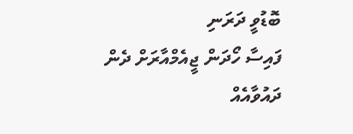ބޮޑުވީ ދަރަނި
ފައިސާ ހޯދަން ޖީއެމްއާރަށް ދެން ދައުވާއެއް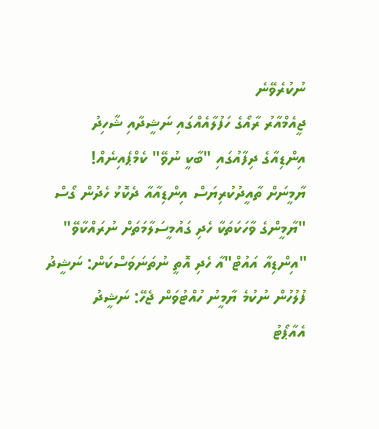ނުކުރެވޭނެ
ޖީއެމްއާރު ރާއޯގެ ހަފުލާއެއްގައި ނަޝީދާއި ޝާހިދު
އިންޑިއާގެ ދިފާއުގައި "ބާކީ ނުވޭ" ކެމްޕެއިނެއް!
ޔާމީނަށް ތާއީދުކުރިޔަސް އިންޑިއާއާ ދެކޮޅު ހެދުން ގޯސް
"ޔާމީންގެ ވާހަކަތަކާ ހެދި ގައުމީސަލާމަތަށް ނުރައްކާވޭ"
"އިންޑިއާ އައުޓް"އާ ހެދި އޮތީ ނުތަނަވަސްކަން: ނަޝީދު
ފުލުހުން ނުކުމެ ޔާމީނު ހުއްޓުވަން ޖެހޭ: ނަޝީދު
އެއާޕޯޓު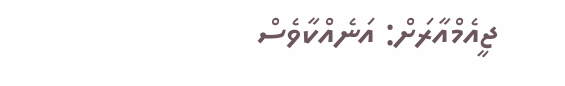ޖީއެމްއާރަށް: އަނެއްކާވެސް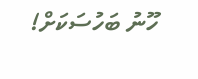ހޫނު ބަހުސަކަށް!